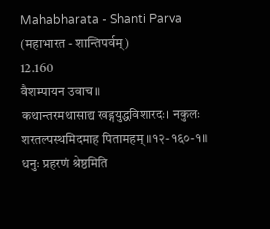Mahabharata - Shanti Parva (महाभारत - शान्तिपर्वम्)
12.160
वैशम्पायन उवाच॥
कथान्तरमथासाद्य खड्गयुद्धविशारदः। नकुलः शरतल्पस्थमिदमाह पितामहम् ॥१२-१६०-१॥
धनुः प्रहरणं श्रेष्ठमिति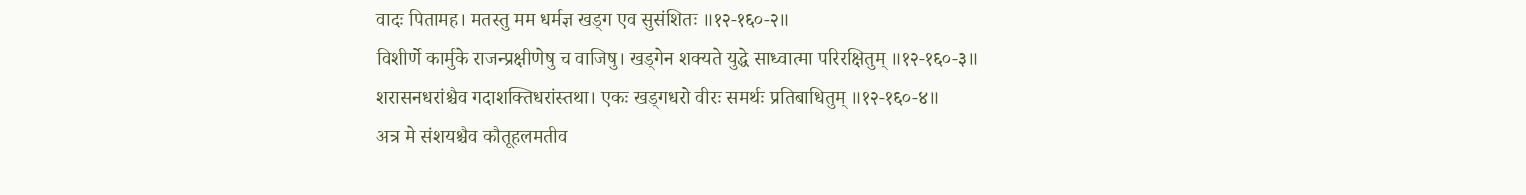वादः पितामह। मतस्तु मम धर्मज्ञ खड्ग एव सुसंशितः ॥१२-१६०-२॥
विशीर्णे कार्मुके राजन्प्रक्षीणेषु च वाजिषु। खड्गेन शक्यते युद्धे साध्वात्मा परिरक्षितुम् ॥१२-१६०-३॥
शरासनधरांश्चैव गदाशक्तिधरांस्तथा। एकः खड्गधरो वीरः समर्थः प्रतिबाधितुम् ॥१२-१६०-४॥
अत्र मे संशयश्चैव कौतूहलमतीव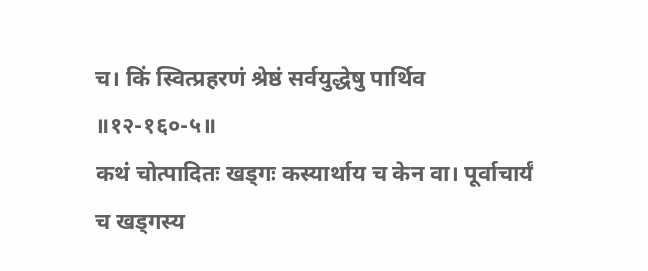च। किं स्वित्प्रहरणं श्रेष्ठं सर्वयुद्धेषु पार्थिव ॥१२-१६०-५॥
कथं चोत्पादितः खड्गः कस्यार्थाय च केन वा। पूर्वाचार्यं च खड्गस्य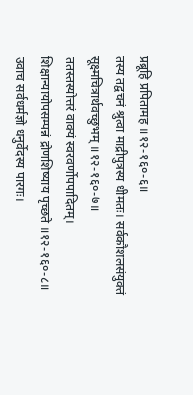प्रब्रूहि प्रपितामह ॥१२-१६०-६॥
तस्य तद्वचनं श्रुत्वा माद्रीपुत्रस्य धीमतः। सर्वकौशलसंयुक्तं सूक्ष्मचित्रार्थवच्छुभम् ॥१२-१६०-७॥
ततस्तस्योत्तरं वाक्यं स्वरवर्णोपपादितम्। शिक्षान्यायोपसम्पन्नं द्रोणशिष्याय पृच्छते ॥१२-१६०-८॥
उवाच सर्वधर्मज्ञो धनुर्वेदस्य पारगः।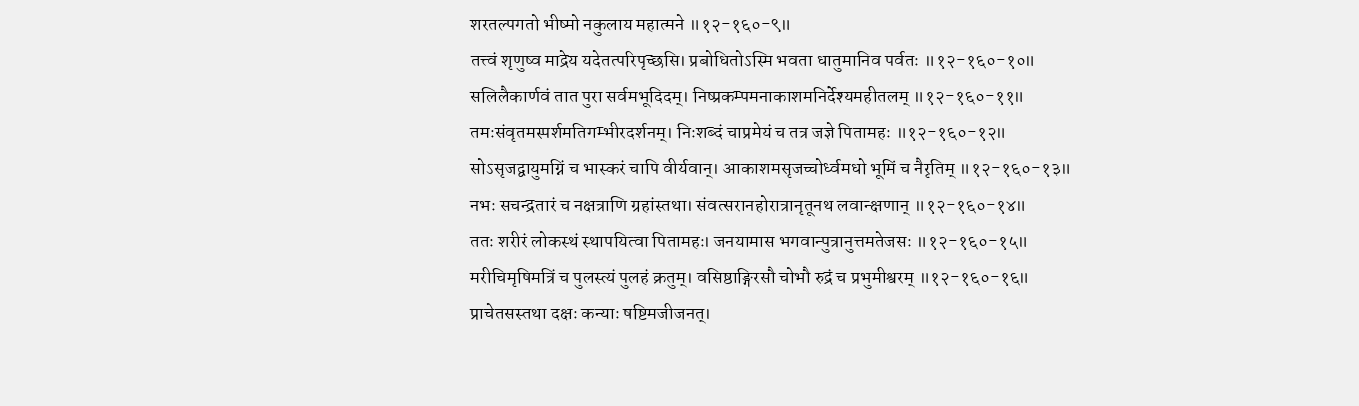शरतल्पगतो भीष्मो नकुलाय महात्मने ॥१२-१६०-९॥
तत्त्वं शृणुष्व माद्रेय यदेतत्परिपृच्छसि। प्रबोधितोऽस्मि भवता धातुमानिव पर्वतः ॥१२-१६०-१०॥
सलिलैकार्णवं तात पुरा सर्वमभूदिदम्। निष्प्रकम्पमनाकाशमनिर्देश्यमहीतलम् ॥१२-१६०-११॥
तमःसंवृतमस्पर्शमतिगम्भीरदर्शनम्। निःशब्दं चाप्रमेयं च तत्र जज्ञे पितामहः ॥१२-१६०-१२॥
सोऽसृजद्वायुमग्निं च भास्करं चापि वीर्यवान्। आकाशमसृजच्चोर्ध्वमधो भूमिं च नैरृतिम् ॥१२-१६०-१३॥
नभः सचन्द्रतारं च नक्षत्राणि ग्रहांस्तथा। संवत्सरानहोरात्रानृतूनथ लवान्क्षणान् ॥१२-१६०-१४॥
ततः शरीरं लोकस्थं स्थापयित्वा पितामहः। जनयामास भगवान्पुत्रानुत्तमतेजसः ॥१२-१६०-१५॥
मरीचिमृषिमत्रिं च पुलस्त्यं पुलहं क्रतुम्। वसिष्ठाङ्गिरसौ चोभौ रुद्रं च प्रभुमीश्वरम् ॥१२-१६०-१६॥
प्राचेतसस्तथा दक्षः कन्याः षष्टिमजीजनत्।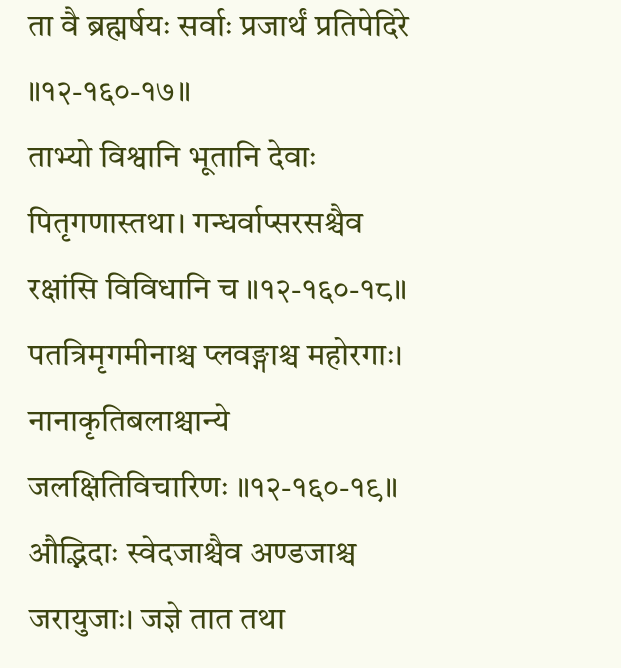ता वै ब्रह्मर्षयः सर्वाः प्रजार्थं प्रतिपेदिरे ॥१२-१६०-१७॥
ताभ्यो विश्वानि भूतानि देवाः पितृगणास्तथा। गन्धर्वाप्सरसश्चैव रक्षांसि विविधानि च ॥१२-१६०-१८॥
पतत्रिमृगमीनाश्च प्लवङ्गाश्च महोरगाः। नानाकृतिबलाश्चान्ये जलक्षितिविचारिणः ॥१२-१६०-१९॥
औद्भिदाः स्वेदजाश्चैव अण्डजाश्च जरायुजाः। जज्ञे तात तथा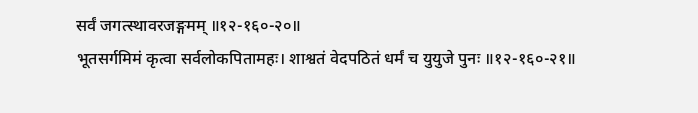सर्वं जगत्स्थावरजङ्गमम् ॥१२-१६०-२०॥
भूतसर्गमिमं कृत्वा सर्वलोकपितामहः। शाश्वतं वेदपठितं धर्मं च युयुजे पुनः ॥१२-१६०-२१॥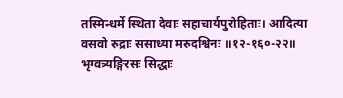तस्मिन्धर्मे स्थिता देवाः सहाचार्यपुरोहिताः। आदित्या वसवो रुद्राः ससाध्या मरुदश्विनः ॥१२-१६०-२२॥
भृग्वत्र्यङ्गिरसः सिद्धाः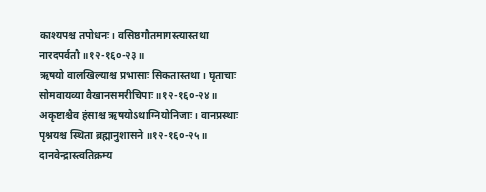काश्यपश्च तपोधनः। वसिष्ठगौतमागस्त्यास्तथा नारदपर्वतौ ॥१२-१६०-२३॥
ऋषयो वालखिल्याश्च प्रभासाः सिकतास्तथा। घृताचाः सोमवायव्या वैखानसमरीचिपाः ॥१२-१६०-२४॥
अकृष्टाश्चैव हंसाश्च ऋषयोऽथाग्नियोनिजाः। वानप्रस्थाः पृश्नयश्च स्थिता ब्रह्मानुशासने ॥१२-१६०-२५॥
दानवेन्द्रास्त्वतिक्रम्य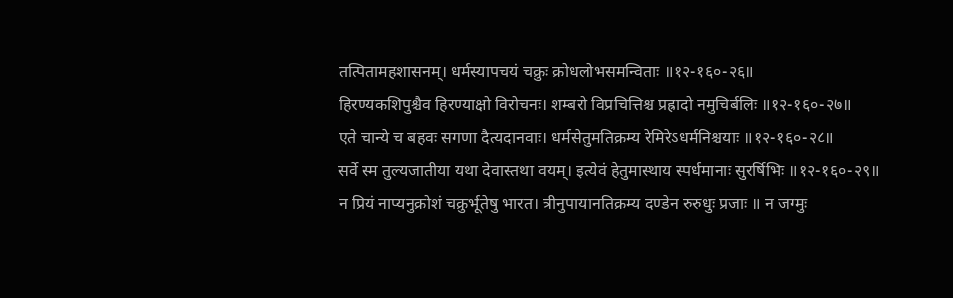तत्पितामहशासनम्। धर्मस्यापचयं चक्रुः क्रोधलोभसमन्विताः ॥१२-१६०-२६॥
हिरण्यकशिपुश्चैव हिरण्याक्षो विरोचनः। शम्बरो विप्रचित्तिश्च प्रह्रादो नमुचिर्बलिः ॥१२-१६०-२७॥
एते चान्ये च बहवः सगणा दैत्यदानवाः। धर्मसेतुमतिक्रम्य रेमिरेऽधर्मनिश्चयाः ॥१२-१६०-२८॥
सर्वे स्म तुल्यजातीया यथा देवास्तथा वयम्। इत्येवं हेतुमास्थाय स्पर्धमानाः सुरर्षिभिः ॥१२-१६०-२९॥
न प्रियं नाप्यनुक्रोशं चक्रुर्भूतेषु भारत। त्रीनुपायानतिक्रम्य दण्डेन रुरुधुः प्रजाः ॥ न जग्मुः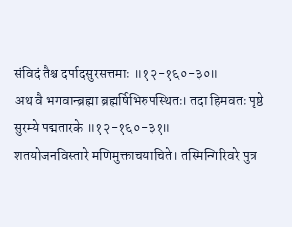संविदं तैश्च दर्पादसुरसत्तमाः ॥१२-१६०-३०॥
अथ वै भगवान्ब्रह्मा ब्रह्मर्षिभिरुपस्थितः। तदा हिमवतः पृष्ठे सुरम्ये पद्मतारके ॥१२-१६०-३१॥
शतयोजनविस्तारे मणिमुक्ताचयाचिते। तस्मिन्गिरिवरे पुत्र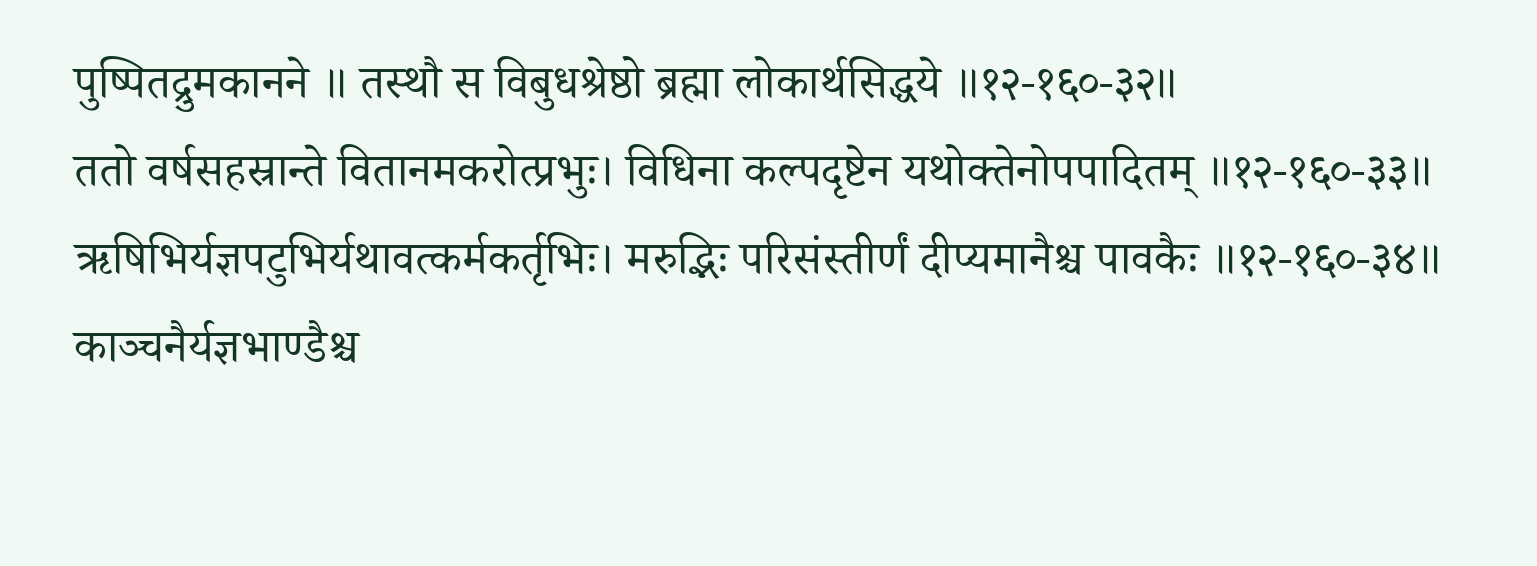पुष्पितद्रुमकानने ॥ तस्थौ स विबुधश्रेष्ठो ब्रह्मा लोकार्थसिद्धये ॥१२-१६०-३२॥
ततो वर्षसहस्रान्ते वितानमकरोत्प्रभुः। विधिना कल्पदृष्टेन यथोक्तेनोपपादितम् ॥१२-१६०-३३॥
ऋषिभिर्यज्ञपटुभिर्यथावत्कर्मकर्तृभिः। मरुद्भिः परिसंस्तीर्णं दीप्यमानैश्च पावकैः ॥१२-१६०-३४॥
काञ्चनैर्यज्ञभाण्डैश्च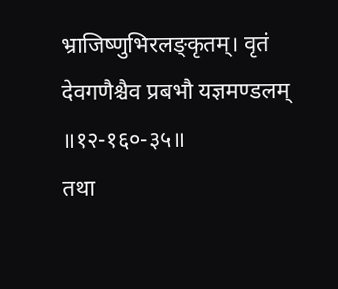भ्राजिष्णुभिरलङ्कृतम्। वृतं देवगणैश्चैव प्रबभौ यज्ञमण्डलम् ॥१२-१६०-३५॥
तथा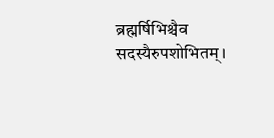ब्रह्मर्षिभिश्चैव सदस्यैरुपशोभितम्।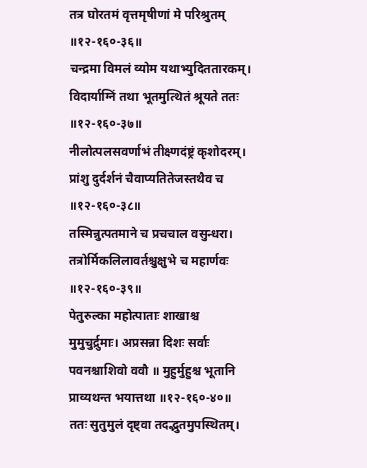तत्र घोरतमं वृत्तमृषीणां मे परिश्रुतम् ॥१२-१६०-३६॥
चन्द्रमा विमलं व्योम यथाभ्युदिततारकम्। विदार्याग्निं तथा भूतमुत्थितं श्रूयते ततः ॥१२-१६०-३७॥
नीलोत्पलसवर्णाभं तीक्ष्णदंष्ट्रं कृशोदरम्। प्रांशु दुर्दर्शनं चैवाप्यतितेजस्तथैव च ॥१२-१६०-३८॥
तस्मिन्नुत्पतमाने च प्रचचाल वसुन्धरा। तत्रोर्मिकलिलावर्तश्चुक्षुभे च महार्णवः ॥१२-१६०-३९॥
पेतुरुल्का महोत्पाताः शाखाश्च मुमुचुर्द्रुमाः। अप्रसन्ना दिशः सर्वाः पवनश्चाशिवो ववौ ॥ मुहुर्मुहुश्च भूतानि प्राव्यथन्त भयात्तथा ॥१२-१६०-४०॥
ततः सुतुमुलं दृष्ट्वा तदद्भुतमुपस्थितम्।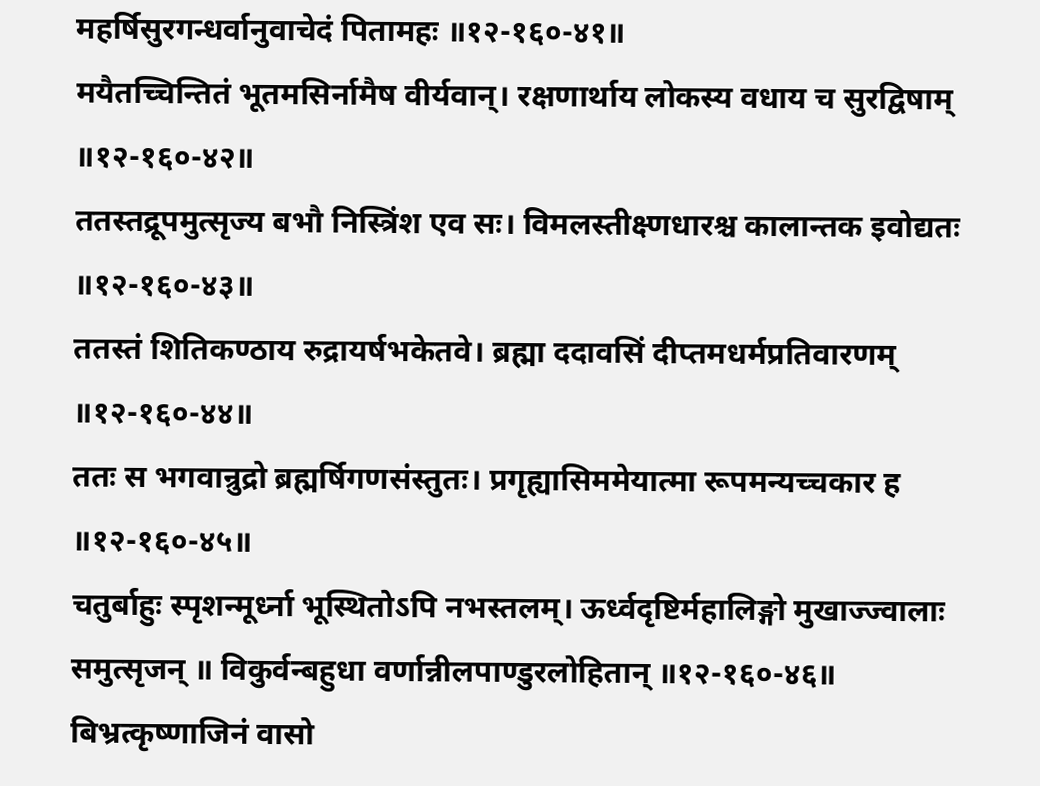महर्षिसुरगन्धर्वानुवाचेदं पितामहः ॥१२-१६०-४१॥
मयैतच्चिन्तितं भूतमसिर्नामैष वीर्यवान्। रक्षणार्थाय लोकस्य वधाय च सुरद्विषाम् ॥१२-१६०-४२॥
ततस्तद्रूपमुत्सृज्य बभौ निस्त्रिंश एव सः। विमलस्तीक्ष्णधारश्च कालान्तक इवोद्यतः ॥१२-१६०-४३॥
ततस्तं शितिकण्ठाय रुद्रायर्षभकेतवे। ब्रह्मा ददावसिं दीप्तमधर्मप्रतिवारणम् ॥१२-१६०-४४॥
ततः स भगवान्रुद्रो ब्रह्मर्षिगणसंस्तुतः। प्रगृह्यासिममेयात्मा रूपमन्यच्चकार ह ॥१२-१६०-४५॥
चतुर्बाहुः स्पृशन्मूर्ध्ना भूस्थितोऽपि नभस्तलम्। ऊर्ध्वदृष्टिर्महालिङ्गो मुखाज्ज्वालाः समुत्सृजन् ॥ विकुर्वन्बहुधा वर्णान्नीलपाण्डुरलोहितान् ॥१२-१६०-४६॥
बिभ्रत्कृष्णाजिनं वासो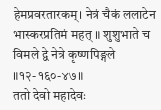हेमप्रवरतारकम्। नेत्रं चैकं ललाटेन भास्करप्रतिमं महत् ॥ शुशुभाते च विमले द्वे नेत्रे कृष्णपिङ्गले ॥१२-१६०-४७॥
ततो देवो महादेवः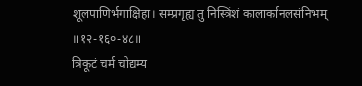शूलपाणिर्भगाक्षिहा। सम्प्रगृह्य तु निस्त्रिंशं कालार्कानलसंनिभम् ॥१२-१६०-४८॥
त्रिकूटं चर्म चोद्यम्य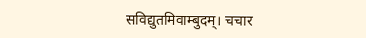सविद्युतमिवाम्बुदम्। चचार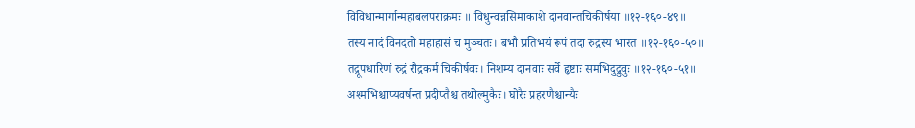विविधान्मार्गान्महाबलपराक्रमः ॥ विधुन्वन्नसिमाकाशे दानवान्तचिकीर्षया ॥१२-१६०-४९॥
तस्य नादं विनदतो महाहासं च मुञ्चतः। बभौ प्रतिभयं रूपं तदा रुद्रस्य भारत ॥१२-१६०-५०॥
तद्रूपधारिणं रुद्रं रौद्रकर्म चिकीर्षवः। निशम्य दानवाः सर्वे हृष्टाः समभिदुद्रुवुः ॥१२-१६०-५१॥
अश्मभिश्चाप्यवर्षन्त प्रदीप्तैश्च तथोल्मुकैः। घोरैः प्रहरणैश्चान्यैः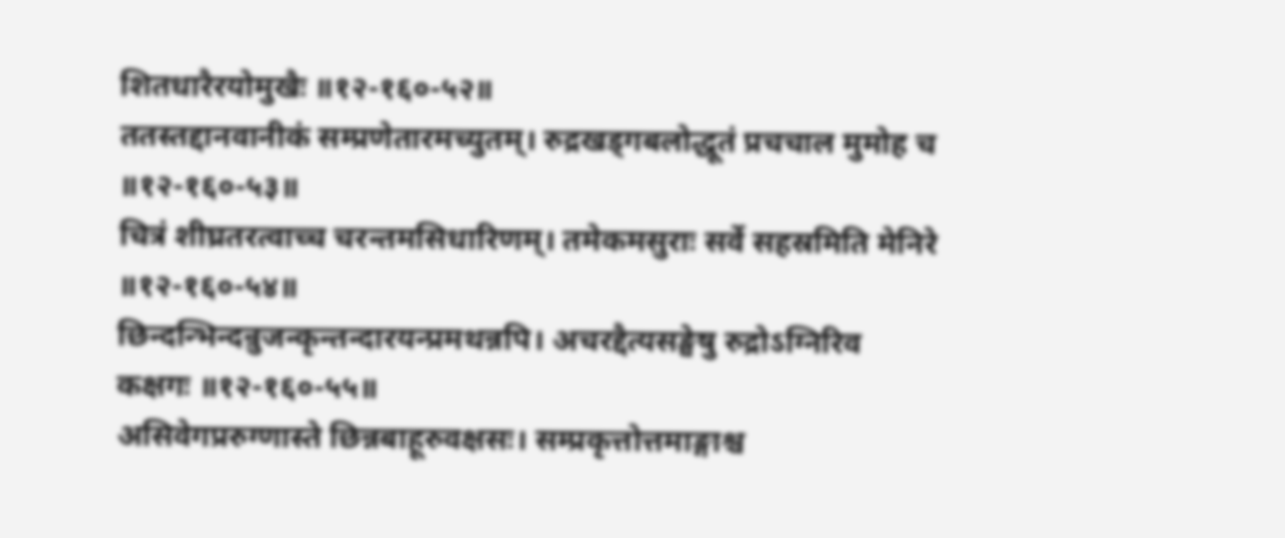शितधारैरयोमुखैः ॥१२-१६०-५२॥
ततस्तद्दानवानीकं सम्प्रणेतारमच्युतम्। रुद्रखड्गबलोद्धूतं प्रचचाल मुमोह च ॥१२-१६०-५३॥
चित्रं शीघ्रतरत्वाच्च चरन्तमसिधारिणम्। तमेकमसुराः सर्वे सहस्रमिति मेनिरे ॥१२-१६०-५४॥
छिन्दन्भिन्दन्रुजन्कृन्तन्दारयन्प्रमथन्नपि। अचरद्दैत्यसङ्घेषु रुद्रोऽग्निरिव कक्षगः ॥१२-१६०-५५॥
असिवेगप्ररुग्णास्ते छिन्नबाहूरुवक्षसः। सम्प्रकृत्तोत्तमाङ्गाश्च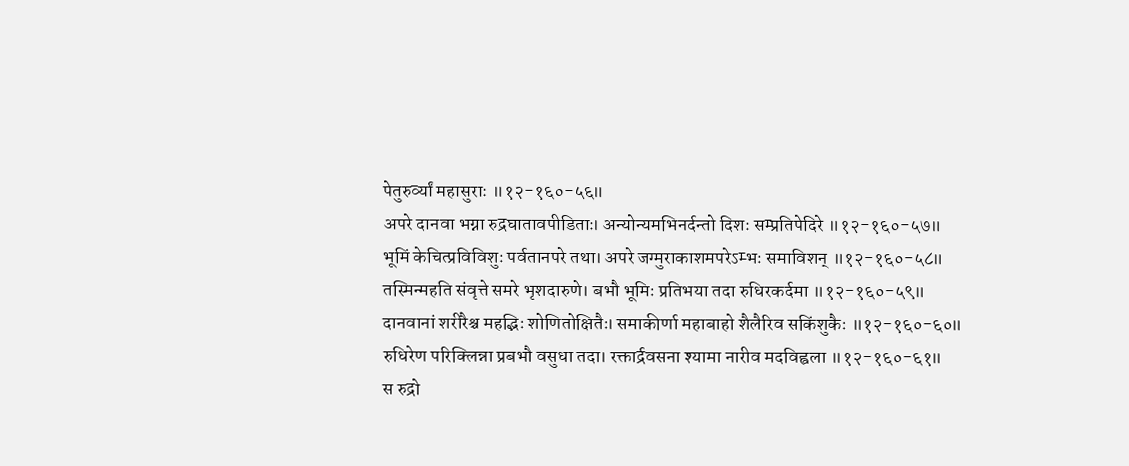पेतुरुर्व्यां महासुराः ॥१२-१६०-५६॥
अपरे दानवा भग्ना रुद्रघातावपीडिताः। अन्योन्यमभिनर्दन्तो दिशः सम्प्रतिपेदिरे ॥१२-१६०-५७॥
भूमिं केचित्प्रविविशुः पर्वतानपरे तथा। अपरे जग्मुराकाशमपरेऽम्भः समाविशन् ॥१२-१६०-५८॥
तस्मिन्महति संवृत्ते समरे भृशदारुणे। बभौ भूमिः प्रतिभया तदा रुधिरकर्दमा ॥१२-१६०-५९॥
दानवानां शरीरैश्च महद्भिः शोणितोक्षितैः। समाकीर्णा महाबाहो शैलैरिव सकिंशुकैः ॥१२-१६०-६०॥
रुधिरेण परिक्लिन्ना प्रबभौ वसुधा तदा। रक्तार्द्रवसना श्यामा नारीव मदविह्वला ॥१२-१६०-६१॥
स रुद्रो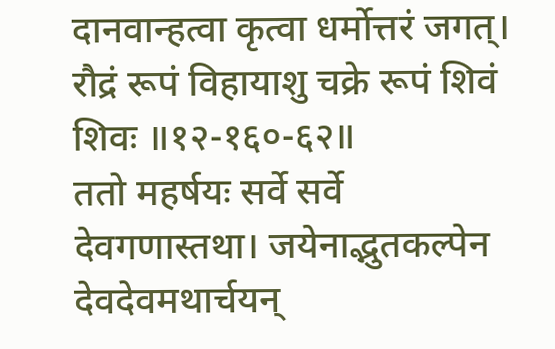दानवान्हत्वा कृत्वा धर्मोत्तरं जगत्। रौद्रं रूपं विहायाशु चक्रे रूपं शिवं शिवः ॥१२-१६०-६२॥
ततो महर्षयः सर्वे सर्वे देवगणास्तथा। जयेनाद्भुतकल्पेन देवदेवमथार्चयन्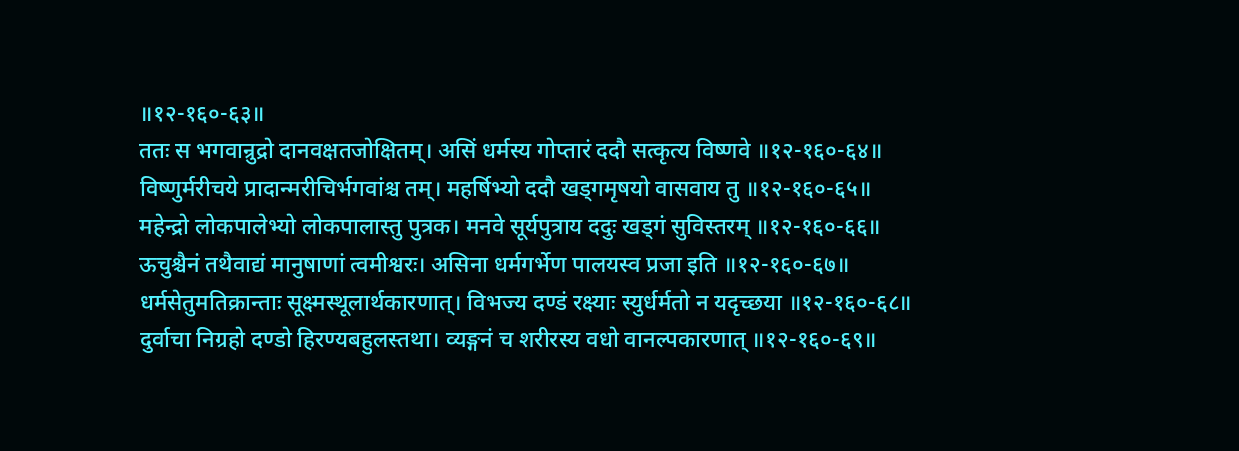॥१२-१६०-६३॥
ततः स भगवान्रुद्रो दानवक्षतजोक्षितम्। असिं धर्मस्य गोप्तारं ददौ सत्कृत्य विष्णवे ॥१२-१६०-६४॥
विष्णुर्मरीचये प्रादान्मरीचिर्भगवांश्च तम्। महर्षिभ्यो ददौ खड्गमृषयो वासवाय तु ॥१२-१६०-६५॥
महेन्द्रो लोकपालेभ्यो लोकपालास्तु पुत्रक। मनवे सूर्यपुत्राय ददुः खड्गं सुविस्तरम् ॥१२-१६०-६६॥
ऊचुश्चैनं तथैवाद्यं मानुषाणां त्वमीश्वरः। असिना धर्मगर्भेण पालयस्व प्रजा इति ॥१२-१६०-६७॥
धर्मसेतुमतिक्रान्ताः सूक्ष्मस्थूलार्थकारणात्। विभज्य दण्डं रक्ष्याः स्युर्धर्मतो न यदृच्छया ॥१२-१६०-६८॥
दुर्वाचा निग्रहो दण्डो हिरण्यबहुलस्तथा। व्यङ्गनं च शरीरस्य वधो वानल्पकारणात् ॥१२-१६०-६९॥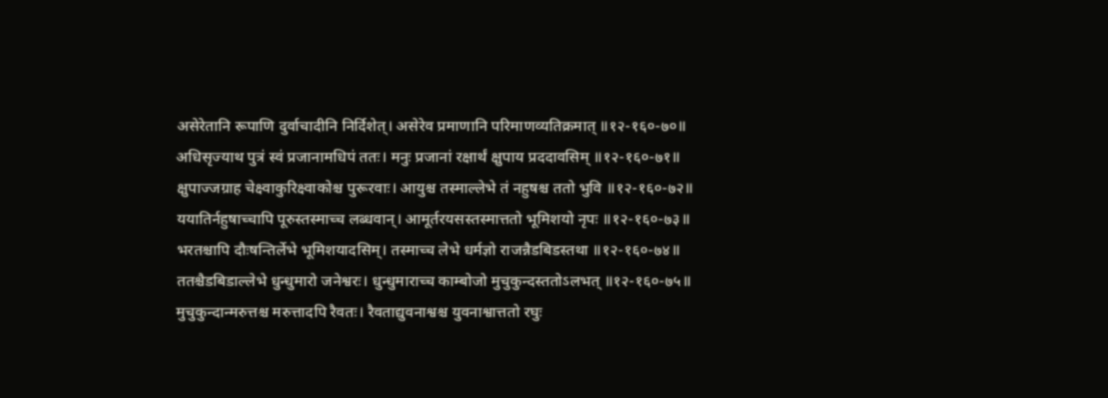असेरेतानि रूपाणि दुर्वाचादीनि निर्दिशेत्। असेरेव प्रमाणानि परिमाणव्यतिक्रमात् ॥१२-१६०-७०॥
अधिसृज्याथ पुत्रं स्वं प्रजानामधिपं ततः। मनुः प्रजानां रक्षार्थं क्षुपाय प्रददावसिम् ॥१२-१६०-७१॥
क्षुपाज्जग्राह चेक्ष्वाकुरिक्ष्वाकोश्च पुरूरवाः। आयुश्च तस्माल्लेभे तं नहुषश्च ततो भुवि ॥१२-१६०-७२॥
ययातिर्नहुषाच्चापि पूरुस्तस्माच्च लब्धवान्। आमूर्तरयसस्तस्मात्ततो भूमिशयो नृपः ॥१२-१६०-७३॥
भरतश्चापि दौःषन्तिर्लेभे भूमिशयादसिम्। तस्माच्च लेभे धर्मज्ञो राजन्नैडबिडस्तथा ॥१२-१६०-७४॥
ततश्चैडबिडाल्लेभे धुन्धुमारो जनेश्वरः। धुन्धुमाराच्च काम्बोजो मुचुकुन्दस्ततोऽलभत् ॥१२-१६०-७५॥
मुचुकुन्दान्मरुत्तश्च मरुत्तादपि रैवतः। रैवताद्युवनाश्वश्च युवनाश्वात्ततो रघुः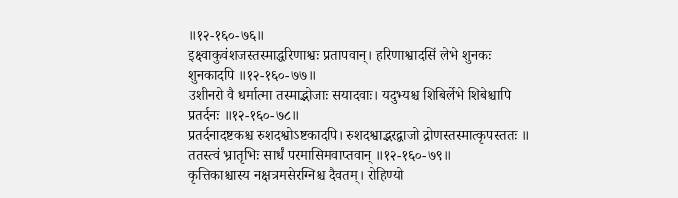॥१२-१६०-७६॥
इक्ष्वाकुवंशजस्तस्माद्धरिणाश्वः प्रतापवान्। हरिणाश्वादसिं लेभे शुनकः शुनकादपि ॥१२-१६०-७७॥
उशीनरो वै धर्मात्मा तस्माद्भोजाः सयादवाः। यदुभ्यश्च शिबिर्लेभे शिबेश्चापि प्रतर्दनः ॥१२-१६०-७८॥
प्रतर्दनादष्टकश्च रुशदश्वोऽष्टकादपि। रुशदश्वाद्भरद्वाजो द्रोणस्तस्मात्कृपस्ततः ॥ ततस्त्वं भ्रातृभिः सार्धं परमासिमवाप्तवान् ॥१२-१६०-७९॥
कृत्तिकाश्चास्य नक्षत्रमसेरग्निश्च दैवतम्। रोहिण्यो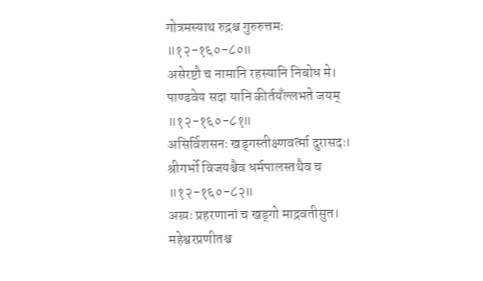गोत्रमस्याथ रुद्रश्च गुरुरुत्तमः ॥१२-१६०-८०॥
असेरष्टौ च नामानि रहस्यानि निबोध मे। पाण्डवेय सदा यानि कीर्तयँल्लभते जयम् ॥१२-१६०-८१॥
असिर्विशसनः खड्गस्तीक्ष्णवर्त्मा दुरासदः। श्रीगर्भो विजयश्चैव धर्मपालस्तथैव च ॥१२-१६०-८२॥
अग्र्यः प्रहरणानां च खड्गो माद्रवतीसुत। महेश्वरप्रणीतश्च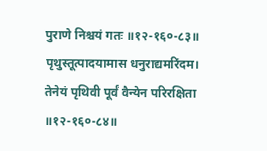पुराणे निश्चयं गतः ॥१२-१६०-८३॥
पृथुस्तूत्पादयामास धनुराद्यमरिंदम। तेनेयं पृथिवी पूर्वं वैन्येन परिरक्षिता ॥१२-१६०-८४॥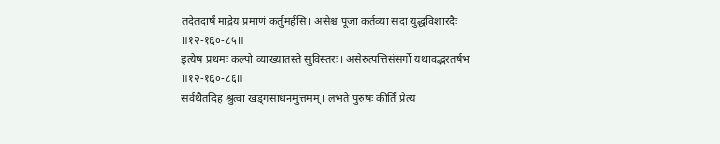तदेतदार्षं माद्रेय प्रमाणं कर्तुमर्हसि। असेश्च पूजा कर्तव्या सदा युद्धविशारदैः ॥१२-१६०-८५॥
इत्येष प्रथमः कल्पो व्याख्यातस्ते सुविस्तरः। असेरुत्पत्तिसंसर्गो यथावद्भरतर्षभ ॥१२-१६०-८६॥
सर्वथैतदिह श्रुत्वा खड्गसाधनमुत्तमम्। लभते पुरुषः कीर्तिं प्रेत्य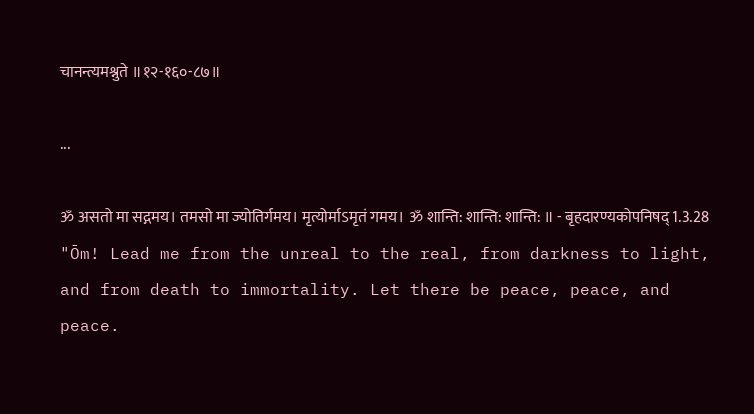चानन्त्यमश्नुते ॥१२-१६०-८७॥

...

ॐ असतो मा सद्गमय। तमसो मा ज्योतिर्गमय। मृत्योर्माऽमृतं गमय। ॐ शान्ति: शान्ति: शान्ति: ॥ - बृहदारण्यकोपनिषद् 1.3.28
"Ōm! Lead me from the unreal to the real, from darkness to light, and from death to immortality. Let there be peace, peace, and peace.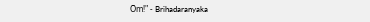Ōm!" - Brihadaranyaka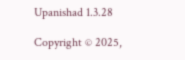Upanishad 1.3.28

Copyright © 2025,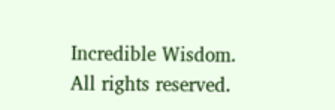Incredible Wisdom.
All rights reserved.